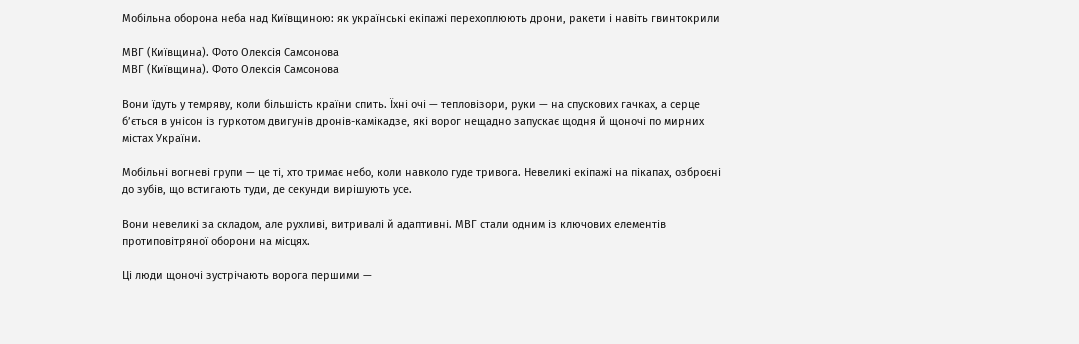Мобільна оборона неба над Київщиною: як українські екіпажі перехоплюють дрони, ракети і навіть гвинтокрили

МВГ (Київщина). Фото Олексія Самсонова
МВГ (Київщина). Фото Олексія Самсонова

Вони їдуть у темряву, коли більшість країни спить. Їхні очі — тепловізори, руки — на спускових гачках, а серце б’ється в унісон із гуркотом двигунів дронів-камікадзе, які ворог нещадно запускає щодня й щоночі по мирних містах України.

Мобільні вогневі групи — це ті, хто тримає небо, коли навколо гуде тривога. Невеликі екіпажі на пікапах, озброєні до зубів, що встигають туди, де секунди вирішують усе.

Вони невеликі за складом, але рухливі, витривалі й адаптивні. МВГ стали одним із ключових елементів протиповітряної оборони на місцях.

Ці люди щоночі зустрічають ворога першими —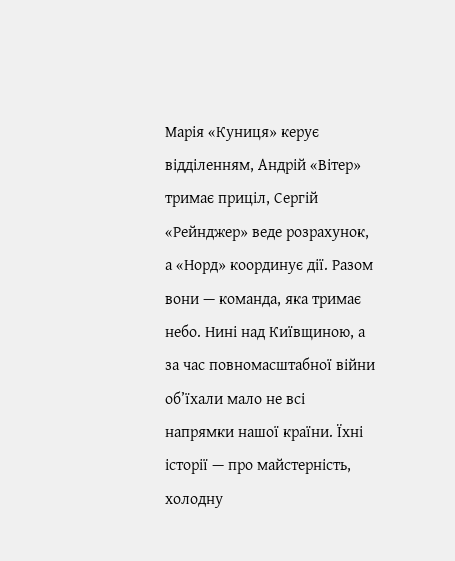Марія «Куниця» керує відділенням, Андрій «Вітер» тримає приціл, Сергій «Рейнджер» веде розрахунок, а «Норд» координує дії. Разом вони — команда, яка тримає небо. Нині над Київщиною, а за час повномасштабної війни об’їхали мало не всі напрямки нашої країни. Їхні історії — про майстерність, холодну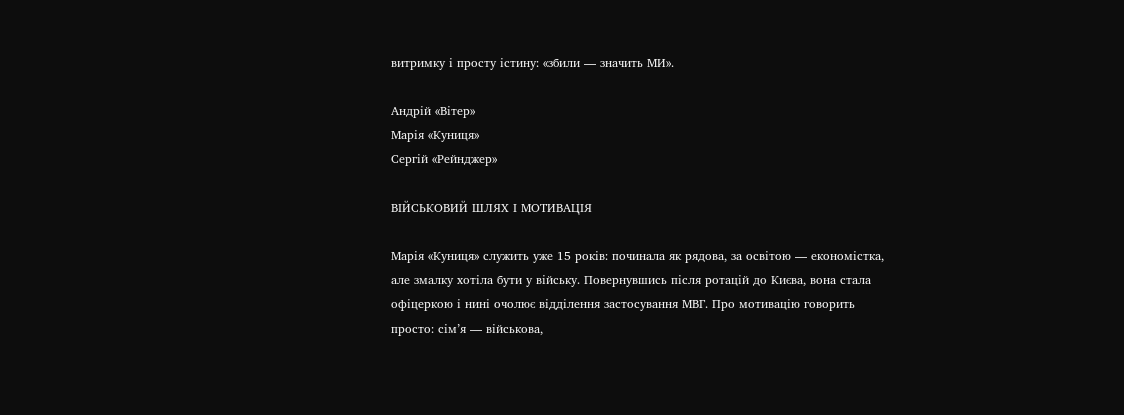витримку і просту істину: «збили — значить МИ».

Андрій «Вітер»
Марія «Куниця»
Сергій «Рейнджер»

ВІЙСЬКОВИЙ ШЛЯХ І МОТИВАЦІЯ

Марія «Куниця» служить уже 15 років: починала як рядова, за освітою — економістка, але змалку хотіла бути у війську. Повернувшись після ротацій до Києва, вона стала офіцеркою і нині очолює відділення застосування МВГ. Про мотивацію говорить просто: сім’я — військова,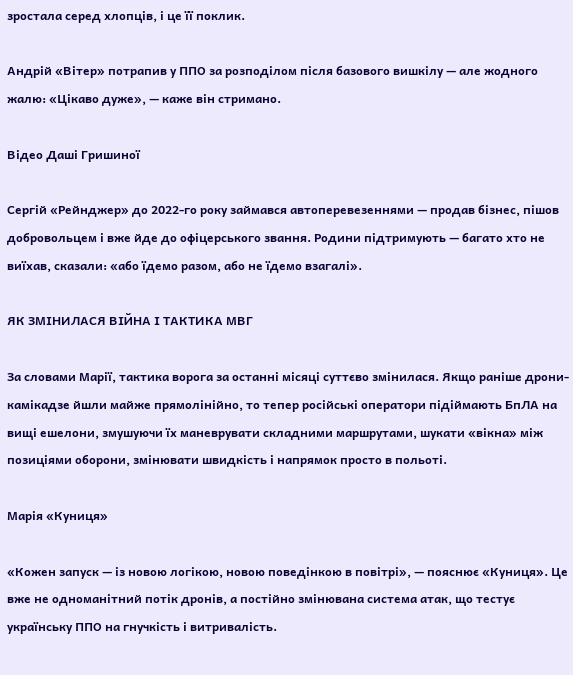зростала серед хлопців, і це її поклик.

Андрій «Вітер» потрапив у ППО за розподілом після базового вишкілу — але жодного жалю: «Цікаво дуже», — каже він стримано.

Відео Даші Гришиної

Сергій «Рейнджер» до 2022-го року займався автоперевезеннями — продав бізнес, пішов добровольцем і вже йде до офіцерського звання. Родини підтримують — багато хто не виїхав, сказали: «або їдемо разом, або не їдемо взагалі».

ЯК ЗМІНИЛАСЯ ВІЙНА І ТАКТИКА МВГ

За словами Марії, тактика ворога за останні місяці суттєво змінилася. Якщо раніше дрони-камікадзе йшли майже прямолінійно, то тепер російські оператори підіймають БпЛА на вищі ешелони, змушуючи їх маневрувати складними маршрутами, шукати «вікна» між позиціями оборони, змінювати швидкість і напрямок просто в польоті.

Марія «Куниця»

«Кожен запуск — із новою логікою, новою поведінкою в повітрі», — пояснює «Куниця». Це вже не одноманітний потік дронів, а постійно змінювана система атак, що тестує українську ППО на гнучкість і витривалість.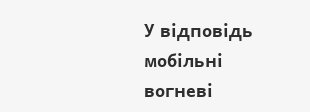У відповідь мобільні вогневі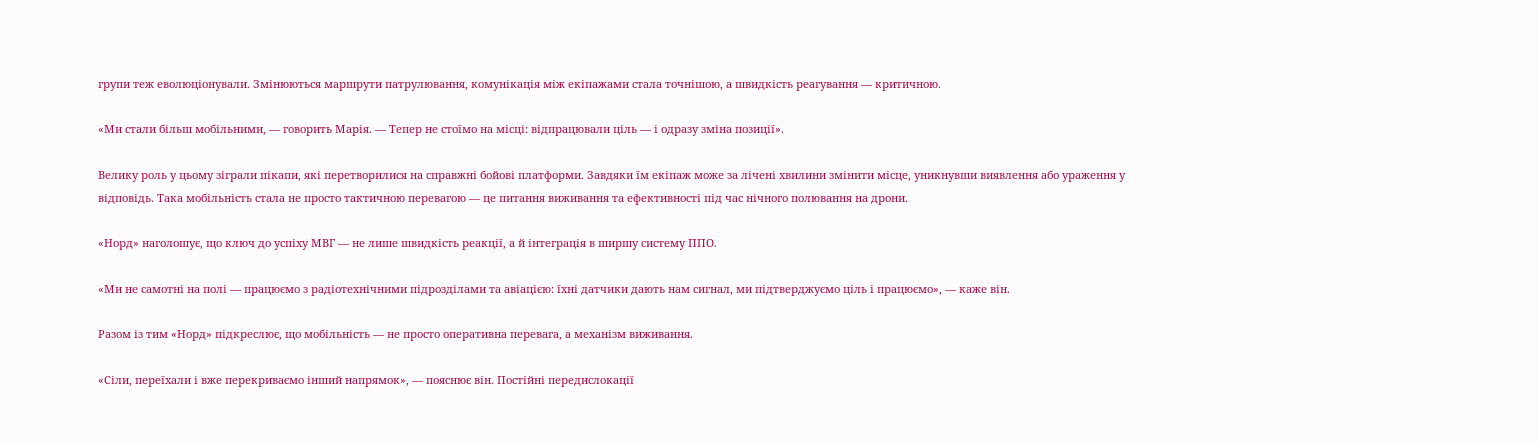групи теж еволюціонували. Змінюються маршрути патрулювання, комунікація між екіпажами стала точнішою, а швидкість реагування — критичною.

«Ми стали більш мобільними, — говорить Марія. — Тепер не стоїмо на місці: відпрацювали ціль — і одразу зміна позиції».

Велику роль у цьому зіграли пікапи, які перетворилися на справжні бойові платформи. Завдяки їм екіпаж може за лічені хвилини змінити місце, уникнувши виявлення або ураження у відповідь. Така мобільність стала не просто тактичною перевагою — це питання виживання та ефективності під час нічного полювання на дрони.

«Норд» наголошує, що ключ до успіху МВГ — не лише швидкість реакції, а й інтеграція в ширшу систему ППО.

«Ми не самотні на полі — працюємо з радіотехнічними підрозділами та авіацією: їхні датчики дають нам сигнал, ми підтверджуємо ціль і працюємо», — каже він.

Разом із тим «Норд» підкреслює, що мобільність — не просто оперативна перевага, а механізм виживання.

«Сіли, переїхали і вже перекриваємо інший напрямок», — пояснює він. Постійні передислокації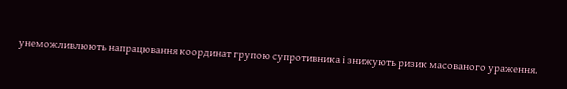унеможливлюють напрацювання координат групою супротивника і знижують ризик масованого ураження.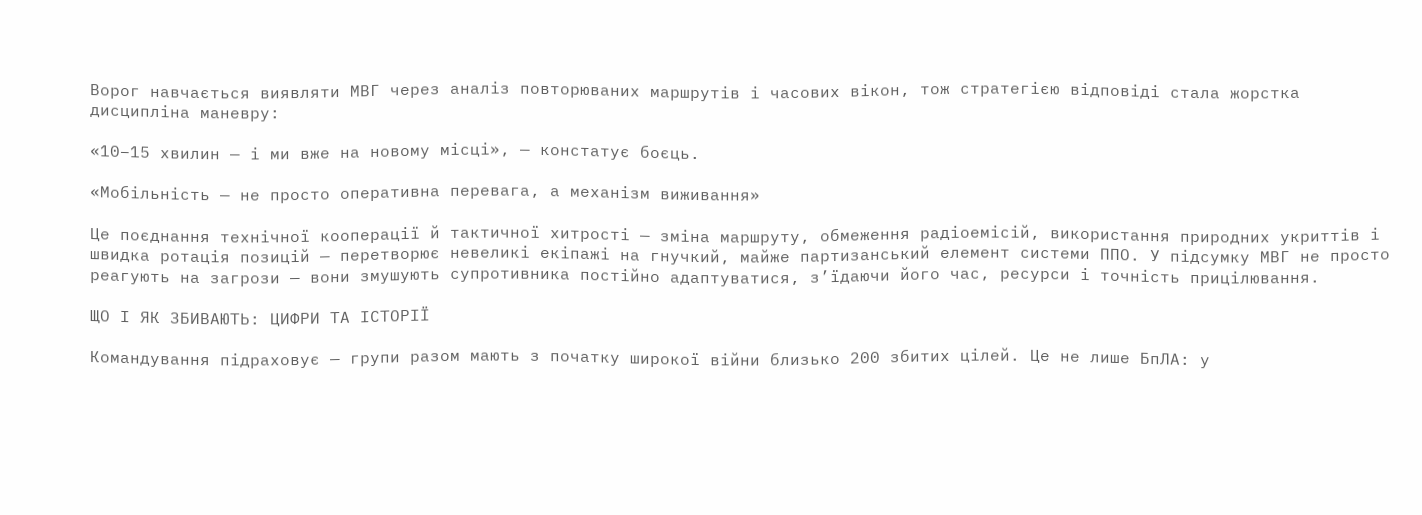Ворог навчається виявляти МВГ через аналіз повторюваних маршрутів і часових вікон, тож стратегією відповіді стала жорстка дисципліна маневру:

«10–15 хвилин — і ми вже на новому місці», — констатує боєць.

«Мобільність — не просто оперативна перевага, а механізм виживання»

Це поєднання технічної кооперації й тактичної хитрості — зміна маршруту, обмеження радіоемісій, використання природних укриттів і швидка ротація позицій — перетворює невеликі екіпажі на гнучкий, майже партизанський елемент системи ППО. У підсумку МВГ не просто реагують на загрози — вони змушують супротивника постійно адаптуватися, з’їдаючи його час, ресурси і точність прицілювання.

ЩО І ЯК ЗБИВАЮТЬ: ЦИФРИ ТА ІСТОРІЇ

Командування підраховує — групи разом мають з початку широкої війни близько 200 збитих цілей. Це не лише БпЛА: у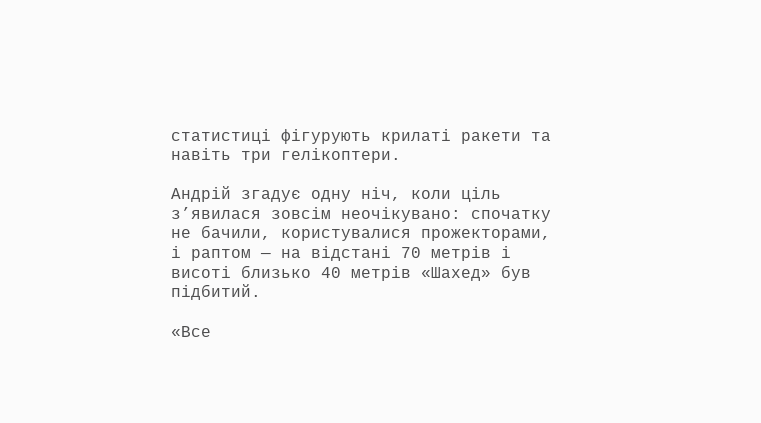статистиці фігурують крилаті ракети та навіть три гелікоптери.

Андрій згадує одну ніч, коли ціль з’явилася зовсім неочікувано: спочатку не бачили, користувалися прожекторами, і раптом — на відстані 70 метрів і висоті близько 40 метрів «Шахед» був підбитий.

«Все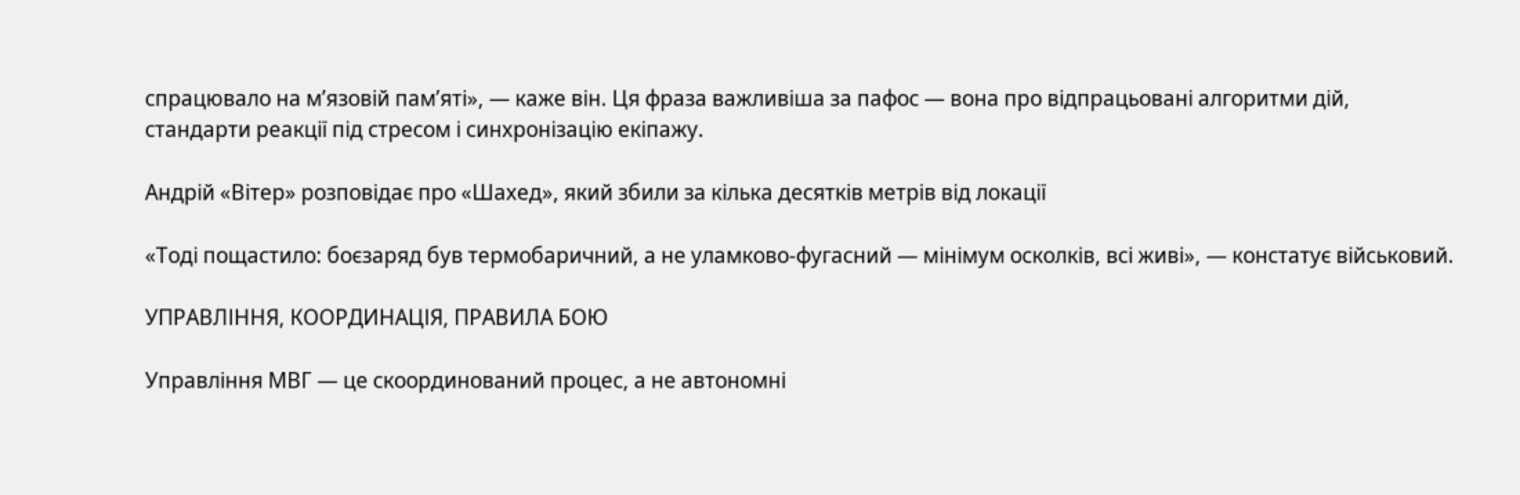спрацювало на м’язовій пам’яті», — каже він. Ця фраза важливіша за пафос — вона про відпрацьовані алгоритми дій, стандарти реакції під стресом і синхронізацію екіпажу.

Андрій «Вітер» розповідає про «Шахед», який збили за кілька десятків метрів від локації

«Тоді пощастило: боєзаряд був термобаричний, а не уламково-фугасний — мінімум осколків, всі живі», — констатує військовий.

УПРАВЛІННЯ, КООРДИНАЦІЯ, ПРАВИЛА БОЮ

Управління МВГ — це скоординований процес, а не автономні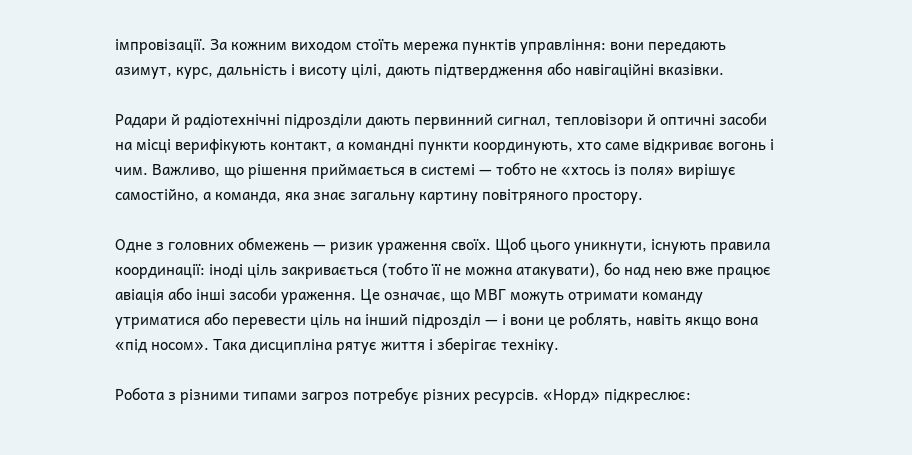імпровізації. За кожним виходом стоїть мережа пунктів управління: вони передають азимут, курс, дальність і висоту цілі, дають підтвердження або навігаційні вказівки.

Радари й радіотехнічні підрозділи дають первинний сигнал, тепловізори й оптичні засоби на місці верифікують контакт, а командні пункти координують, хто саме відкриває вогонь і чим. Важливо, що рішення приймається в системі — тобто не «хтось із поля» вирішує самостійно, а команда, яка знає загальну картину повітряного простору.

Одне з головних обмежень — ризик ураження своїх. Щоб цього уникнути, існують правила координації: іноді ціль закривається (тобто її не можна атакувати), бо над нею вже працює авіація або інші засоби ураження. Це означає, що МВГ можуть отримати команду утриматися або перевести ціль на інший підрозділ — і вони це роблять, навіть якщо вона «під носом». Така дисципліна рятує життя і зберігає техніку.

Робота з різними типами загроз потребує різних ресурсів. «Норд» підкреслює: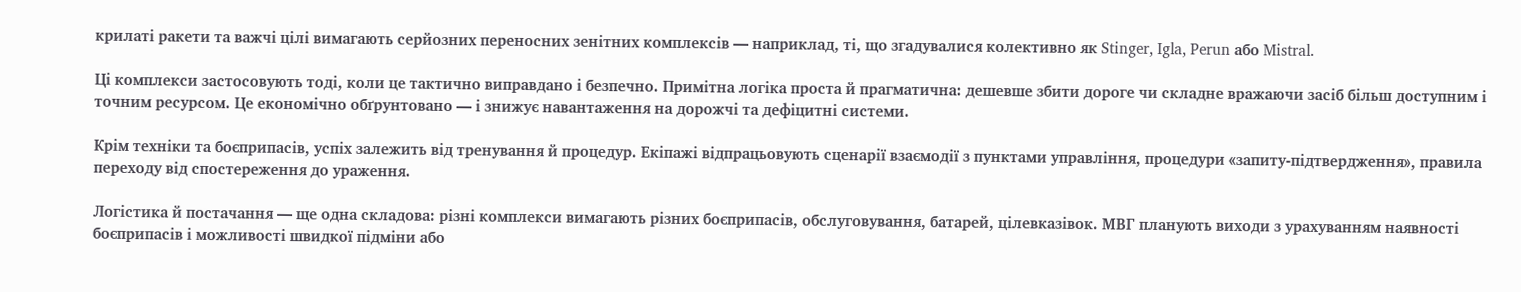крилаті ракети та важчі цілі вимагають серйозних переносних зенітних комплексів — наприклад, ті, що згадувалися колективно як Stinger, Igla, Perun або Mistral.

Ці комплекси застосовують тоді, коли це тактично виправдано і безпечно. Примітна логіка проста й прагматична: дешевше збити дороге чи складне вражаючи засіб більш доступним і точним ресурсом. Це економічно обґрунтовано — і знижує навантаження на дорожчі та дефіцитні системи.

Крім техніки та боєприпасів, успіх залежить від тренування й процедур. Екіпажі відпрацьовують сценарії взаємодії з пунктами управління, процедури «запиту-підтвердження», правила переходу від спостереження до ураження.

Логістика й постачання — ще одна складова: різні комплекси вимагають різних боєприпасів, обслуговування, батарей, цілевказівок. МВГ планують виходи з урахуванням наявності боєприпасів і можливості швидкої підміни або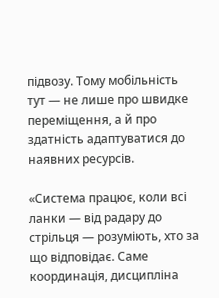підвозу. Тому мобільність тут — не лише про швидке переміщення, а й про здатність адаптуватися до наявних ресурсів.

«Система працює, коли всі ланки — від радару до стрільця — розуміють, хто за що відповідає. Саме координація, дисципліна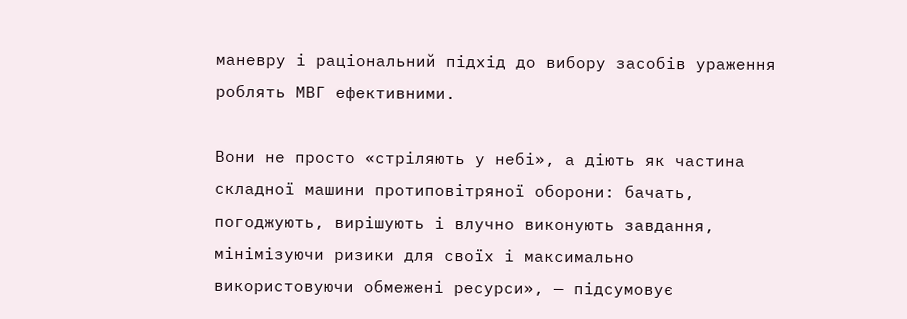маневру і раціональний підхід до вибору засобів ураження роблять МВГ ефективними.

Вони не просто «стріляють у небі», а діють як частина складної машини протиповітряної оборони: бачать, погоджують, вирішують і влучно виконують завдання, мінімізуючи ризики для своїх і максимально використовуючи обмежені ресурси», — підсумовує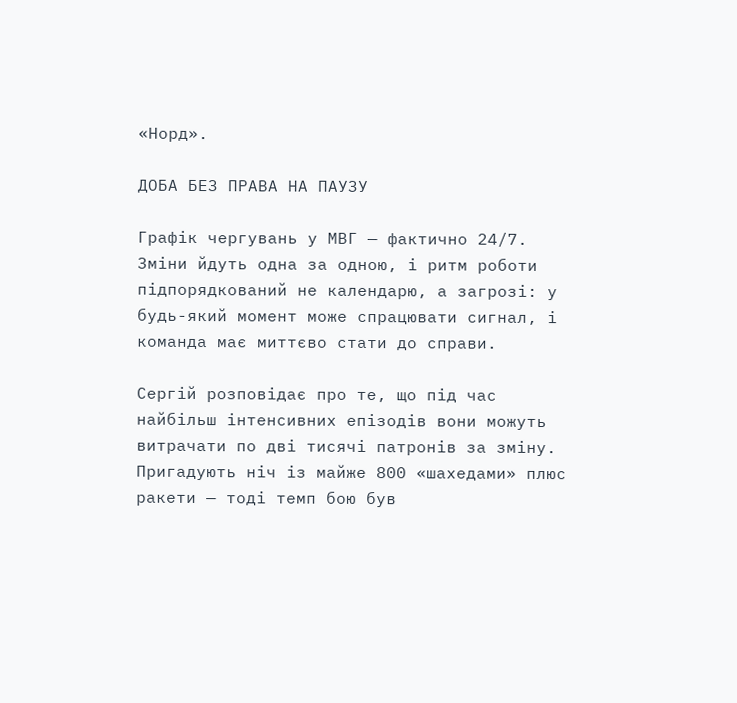«Норд».

ДОБА БЕЗ ПРАВА НА ПАУЗУ

Графік чергувань у МВГ — фактично 24/7. Зміни йдуть одна за одною, і ритм роботи підпорядкований не календарю, а загрозі: у будь-який момент може спрацювати сигнал, і команда має миттєво стати до справи.

Сергій розповідає про те, що під час найбільш інтенсивних епізодів вони можуть витрачати по дві тисячі патронів за зміну. Пригадують ніч із майже 800 «шахедами» плюс ракети — тоді темп бою був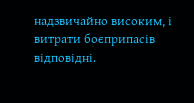надзвичайно високим, і витрати боєприпасів відповідні.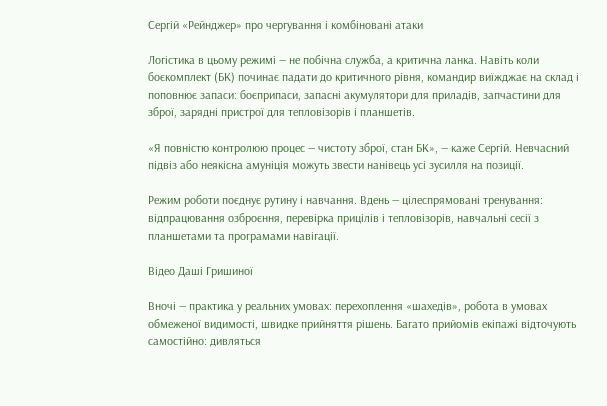Сергій «Рейнджер» про чергування і комбіновані атаки

Логістика в цьому режимі — не побічна служба, а критична ланка. Навіть коли боєкомплект (БК) починає падати до критичного рівня, командир виїжджає на склад і поповнює запаси: боєприпаси, запасні акумулятори для приладів, запчастини для зброї, зарядні пристрої для тепловізорів і планшетів.

«Я повністю контролюю процес — чистоту зброї, стан БК», — каже Сергій. Невчасний підвіз або неякісна амуніція можуть звести нанівець усі зусилля на позиції.

Режим роботи поєднує рутину і навчання. Вдень — цілеспрямовані тренування: відпрацювання озброєння, перевірка прицілів і тепловізорів, навчальні сесії з планшетами та програмами навігації.

Відео Даші Гришиної

Вночі — практика у реальних умовах: перехоплення «шахедів», робота в умовах обмеженої видимості, швидке прийняття рішень. Багато прийомів екіпажі відточують самостійно: дивляться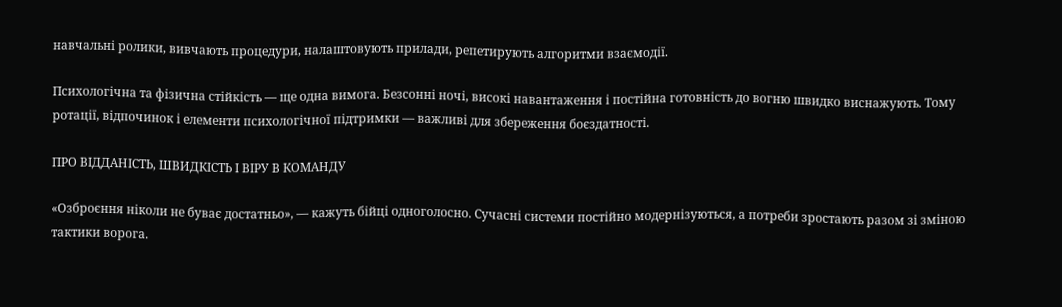навчальні ролики, вивчають процедури, налаштовують прилади, репетирують алгоритми взаємодії.

Психологічна та фізична стійкість — ще одна вимога. Безсонні ночі, високі навантаження і постійна готовність до вогню швидко виснажують. Тому ротації, відпочинок і елементи психологічної підтримки — важливі для збереження боєздатності.

ПРО ВІДДАНІСТЬ, ШВИДКІСТЬ І ВІРУ В КОМАНДУ

«Озброєння ніколи не буває достатньо», — кажуть бійці одноголосно. Сучасні системи постійно модернізуються, а потреби зростають разом зі зміною тактики ворога.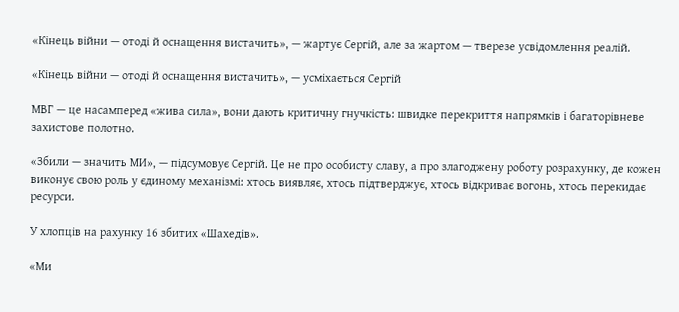«Кінець війни — отоді й оснащення вистачить», — жартує Сергій, але за жартом — тверезе усвідомлення реалій.

«Кінець війни — отоді й оснащення вистачить», — усміхається Сергій

МВГ — це насамперед «жива сила», вони дають критичну гнучкість: швидке перекриття напрямків і багаторівневе захистове полотно.

«Збили — значить МИ», — підсумовує Сергій. Це не про особисту славу, а про злагоджену роботу розрахунку, де кожен виконує свою роль у єдиному механізмі: хтось виявляє, хтось підтверджує, хтось відкриває вогонь, хтось перекидає ресурси.

У хлопців на рахунку 16 збитих «Шахедів».

«Ми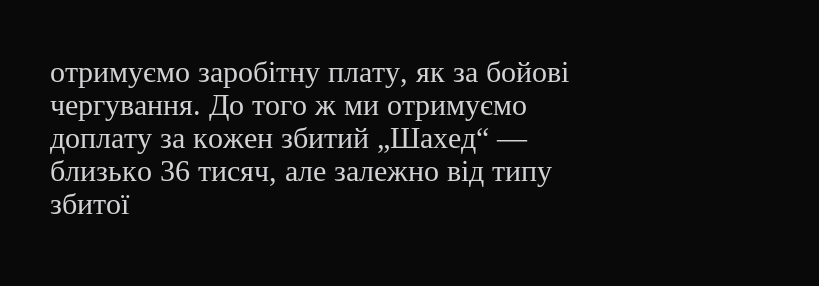отримуємо заробітну плату, як за бойові чергування. До того ж ми отримуємо доплату за кожен збитий „Шахед“ — близько 36 тисяч, але залежно від типу збитої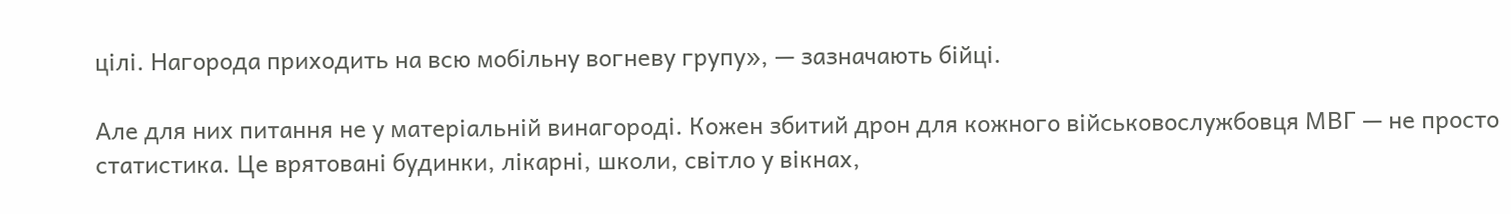цілі. Нагорода приходить на всю мобільну вогневу групу», — зазначають бійці.

Але для них питання не у матеріальній винагороді. Кожен збитий дрон для кожного військовослужбовця МВГ — не просто статистика. Це врятовані будинки, лікарні, школи, світло у вікнах,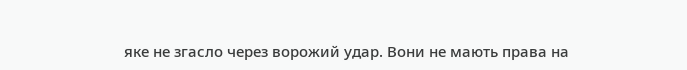яке не згасло через ворожий удар. Вони не мають права на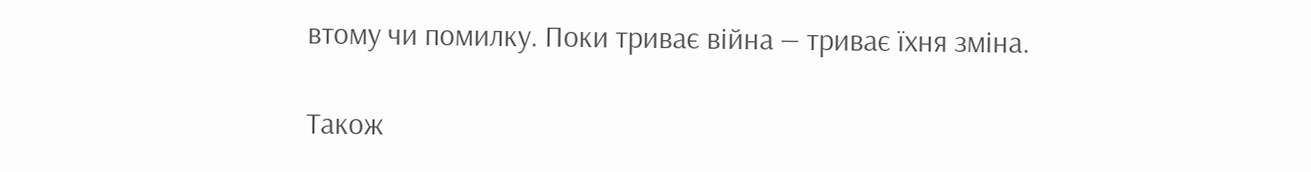втому чи помилку. Поки триває війна — триває їхня зміна.

Також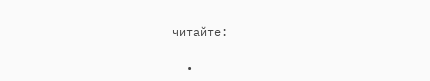читайте:

  •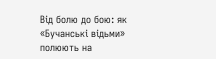Від болю до бою: як «Бучанські відьми» полюють на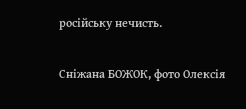російську нечисть.

Сніжана БОЖОК, фото Олексія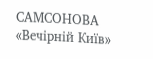САМСОНОВА «Вечірній Київ»